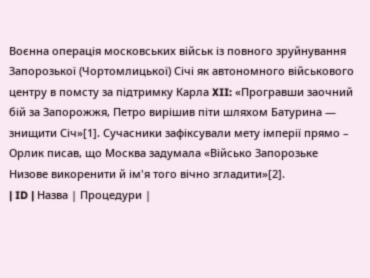Воєнна операція московських військ із повного зруйнування Запорозької (Чортомлицької) Січі як автономного військового центру в помсту за підтримку Карла XII: «Програвши заочний бій за Запорожжя, Петро вирішив піти шляхом Батурина — знищити Січ»[1]. Сучасники зафіксували мету імперії прямо – Орлик писав, що Москва задумала «Військо Запорозьке Низове викоренити й ім'я того вічно згладити»[2].
| ID | Назва | Процедури |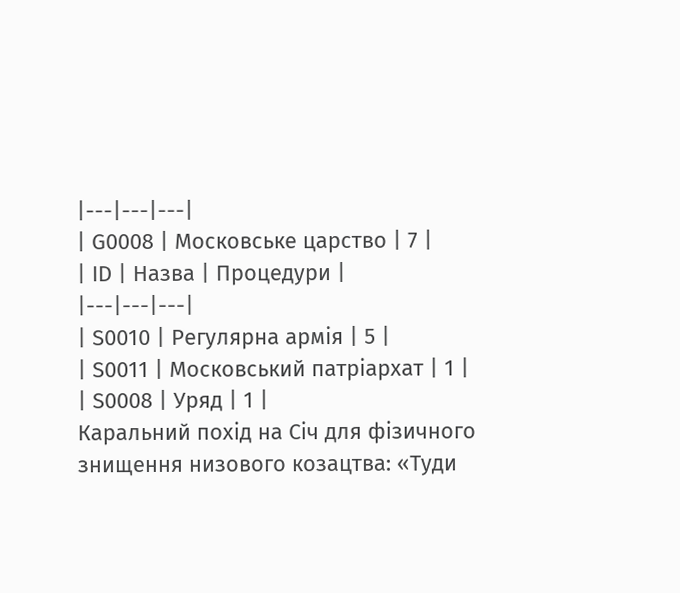|---|---|---|
| G0008 | Московське царство | 7 |
| ID | Назва | Процедури |
|---|---|---|
| S0010 | Регулярна армія | 5 |
| S0011 | Московський патріархат | 1 |
| S0008 | Уряд | 1 |
Каральний похід на Січ для фізичного знищення низового козацтва: «Туди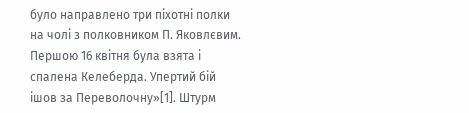було направлено три піхотні полки на чолі з полковником П. Яковлєвим. Першою 16 квітня була взята і спалена Келеберда. Упертий бій ішов за Переволочну»[1]. Штурм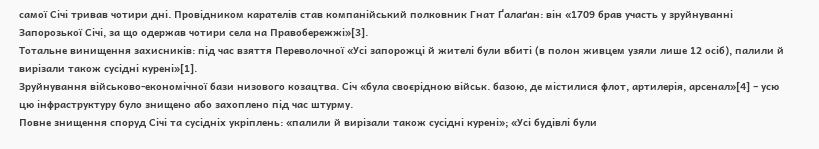самої Січі тривав чотири дні. Провідником карателів став компанійський полковник Гнат Ґалаґан: він «1709 брав участь у зруйнуванні Запорозької Січі, за що одержав чотири села на Правобережжі»[3].
Тотальне винищення захисників: під час взяття Переволочної «Усі запорожці й жителі були вбиті (в полон живцем узяли лише 12 осіб), палили й вирізали також сусідні курені»[1].
Зруйнування військово-економічної бази низового козацтва. Січ «була своєрідною військ. базою, де містилися флот, артилерія, арсенал»[4] – усю цю інфраструктуру було знищено або захоплено під час штурму.
Повне знищення споруд Січі та сусідніх укріплень: «палили й вирізали також сусідні курені»; «Усі будівлі були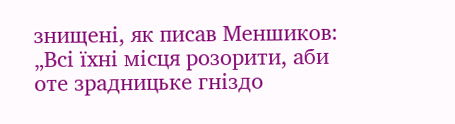знищені, як писав Меншиков: „Всі їхні місця розорити, аби оте зрадницьке гніздо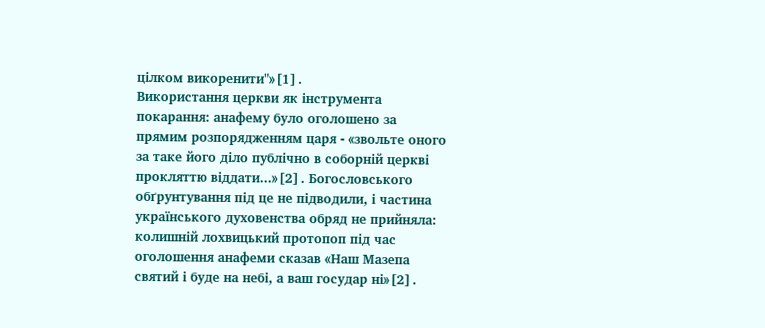цілком викоренити"»[1].
Використання церкви як інструмента покарання: анафему було оголошено за прямим розпорядженням царя - «звольте оного за таке його діло публічно в соборній церкві прокляттю віддати...»[2]. Богословського обґрунтування під це не підводили, і частина українського духовенства обряд не прийняла: колишній лохвицький протопоп під час оголошення анафеми сказав «Наш Мазепа святий і буде на небі, а ваш государ ні»[2].